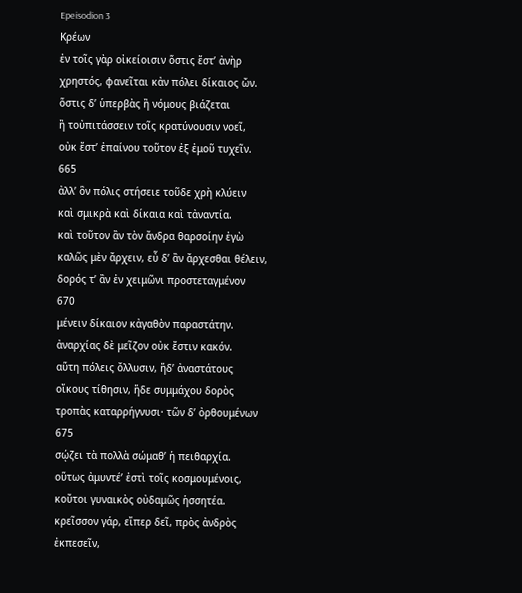Epeisodion 3
Κρέων
ἐν τοῖς γὰρ οἰκείοισιν ὅστις ἔστʼ ἀνὴρ
χρηστός, φανεῖται κἀν πόλει δίκαιος ὤν.
ὅστις δʼ ὑπερβὰς ἢ νόμους βιάζεται
ἢ τοὐπιτάσσειν τοῖς κρατύνουσιν νοεῖ,
οὐκ ἔστʼ ἐπαίνου τοῦτον ἐξ ἐμοῦ τυχεῖν.
665
ἀλλʼ ὃν πόλις στήσειε τοῦδε χρὴ κλύειν
καὶ σμικρὰ καὶ δίκαια καὶ τἀναντία.
καὶ τοῦτον ἂν τὸν ἄνδρα θαρσοίην ἐγὼ
καλῶς μὲν ἄρχειν, εὖ δʼ ἂν ἄρχεσθαι θέλειν,
δορός τʼ ἂν ἐν χειμῶνι προστεταγμένον
670
μένειν δίκαιον κἀγαθὸν παραστάτην.
ἀναρχίας δὲ μεῖζον οὐκ ἔστιν κακόν.
αὕτη πόλεις ὄλλυσιν, ἥδʼ ἀναστάτους
οἴκους τίθησιν, ἥδε συμμάχου δορὸς
τροπὰς καταρρήγνυσι· τῶν δʼ ὀρθουμένων
675
σῴζει τὰ πολλὰ σώμαθʼ ἡ πειθαρχία.
οὕτως ἀμυντέʼ ἐστὶ τοῖς κοσμουμένοις,
κοὔτοι γυναικὸς οὐδαμῶς ἡσσητέα.
κρεῖσσον γάρ, εἴπερ δεῖ, πρὸς ἀνδρὸς ἐκπεσεῖν,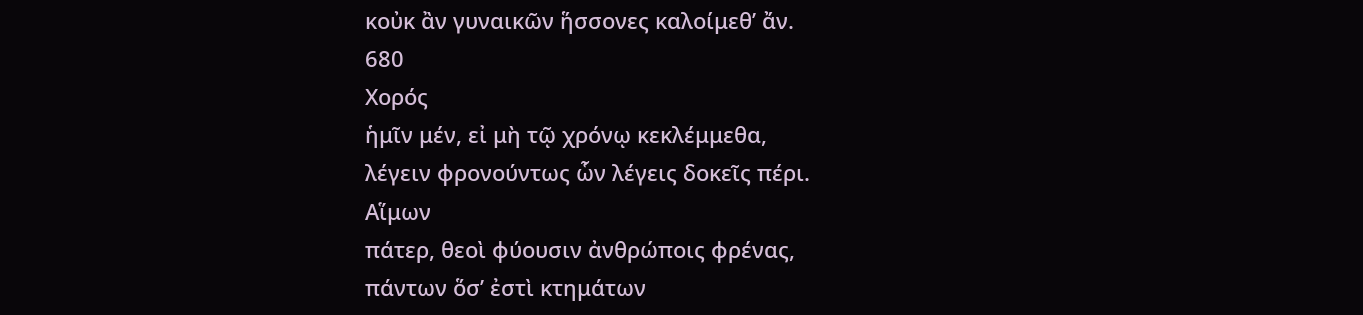κοὐκ ἂν γυναικῶν ἥσσονες καλοίμεθʼ ἄν.
680
Χορός
ἡμῖν μέν, εἰ μὴ τῷ χρόνῳ κεκλέμμεθα,
λέγειν φρονούντως ὧν λέγεις δοκεῖς πέρι.
Αἵμων
πάτερ, θεοὶ φύουσιν ἀνθρώποις φρένας,
πάντων ὅσʼ ἐστὶ κτημάτων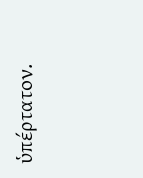ὑπέρτατον.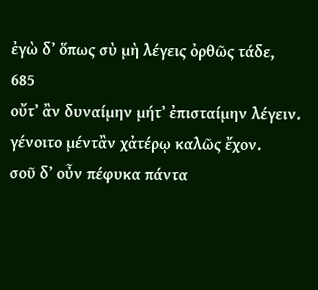ἐγὼ δʼ ὅπως σὺ μὴ λέγεις ὀρθῶς τάδε,
685
οὔτʼ ἂν δυναίμην μήτʼ ἐπισταίμην λέγειν.
γένοιτο μέντἂν χἀτέρῳ καλῶς ἔχον.
σοῦ δʼ οὖν πέφυκα πάντα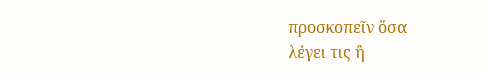προσκοπεῖν ὅσα
λέγει τις ἢ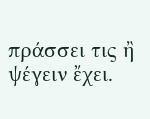πράσσει τις ἢ ψέγειν ἔχει.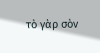τὸ γὰρ σὸν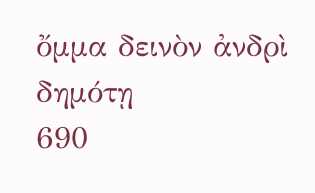ὄμμα δεινὸν ἀνδρὶ δημότῃ
690